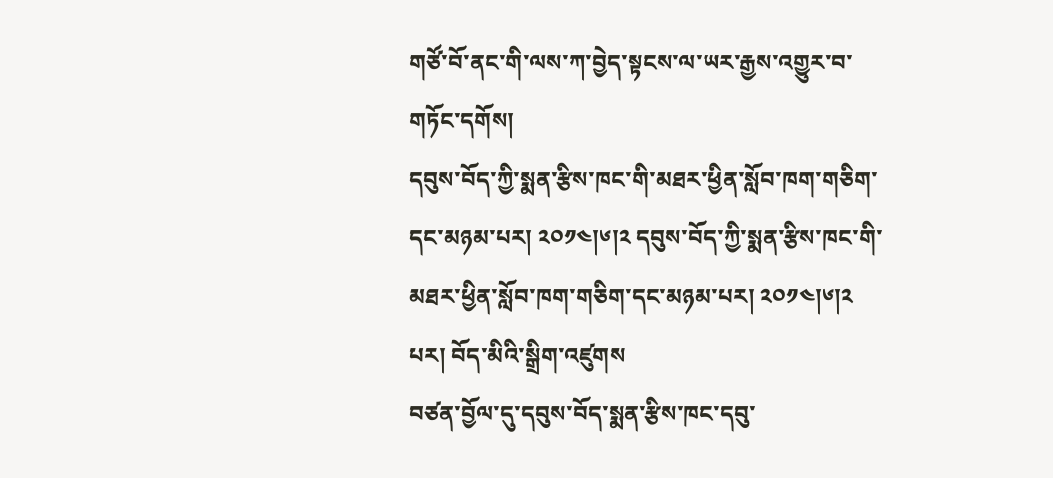གཙོ་བོ་ནང་གི་ལས་ཀ་བྱེད་སྟངས་ལ་ཡར་རྒྱས་འགྱུར་བ་གཏོང་དགོས།
དབུས་བོད་ཀྱི་སྨན་རྩིས་ཁང་གི་མཐར་ཕྱིན་སློབ་ཁག་གཅིག་དང་མཉམ་པར། ༢༠༡༤།༦།༢ དབུས་བོད་ཀྱི་སྨན་རྩིས་ཁང་གི་མཐར་ཕྱིན་སློབ་ཁག་གཅིག་དང་མཉམ་པར། ༢༠༡༤།༦།༢
པར། བོད་མིའི་སྒྲིག་འཛུགས
བཙན་བྱོལ་དུ་དབུས་བོད་སྨན་རྩིས་ཁང་དབུ་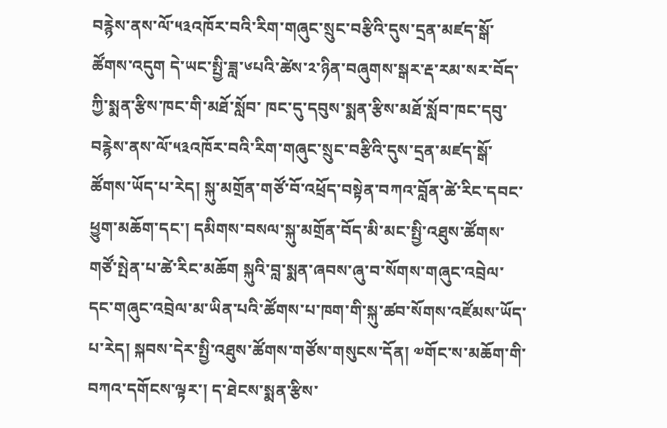བརྙེས་ནས་ལོ་༥༣འཁོར་བའི་རིག་གཞུང་སྲུང་བརྩིའི་དུས་དྲན་མཛད་སྒོ་ཚོགས་འདུག དེ་ཡང་སྤྱི་ཟླ་༦པའི་ཚེས་༢་ཉིན་བཞུགས་སྒར་རྡ་རམ་སར་བོད་ཀྱི་སྨན་རྩིས་ཁང་གི་མཐོ་སློབ་ ཁང་དུ་དབུས་སྨན་རྩིས་མཐོ་སློབ་ཁང་དབུ་བརྙེས་ནས་ལོ་༥༣འཁོར་བའི་རིག་གཞུང་སྲུང་བརྩིའི་དུས་དྲན་མཛད་སྒོ་ཚོགས་ཡོད་པ་རེད། སྐུ་མགྲོན་གཙོ་བོ་འཕྲོད་བསྟེན་བཀའ་བློན་ཚེ་རིང་དབང་ཕྱུག་མཆོག་དང་། དམིགས་བསལ་སྐུ་མགྲོན་བོད་མི་མང་སྤྱི་འཐུས་ཚོགས་གཙོ་སྤེན་པ་ཚེ་རིང་མཆོག སྐུའི་བླ་སྨན་ཞབས་ཞུ་བ་སོགས་གཞུང་འབྲེལ་དང་གཞུང་འབྲེལ་མ་ཡིན་པའི་ཚོགས་པ་ཁག་གི་སྐུ་ཚབ་སོགས་འཛོམས་ཡོད་པ་རེད། སྐབས་དེར་སྤྱི་འཐུས་ཚོགས་གཙོས་གསུངས་དོན། ༧གོང་ས་མཆོག་གི་བཀའ་དགོངས་ལྟར་། ད་ཐེངས་སྨན་རྩིས་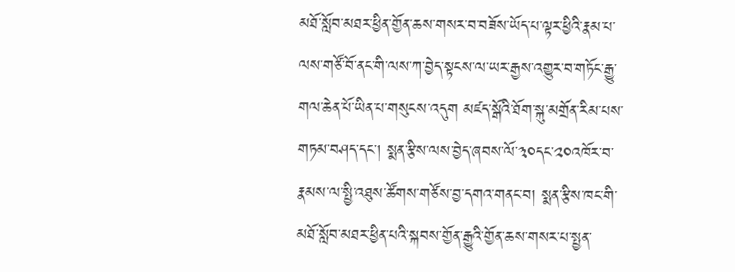མཐོ་སློབ་མཐར་ཕྱིན་གྱོན་ཆས་གསར་བ་བཟོས་ཡོད་པ་ལྟར་ཕྱིའི་རྣམ་པ་ལས་གཙོ་བོ་ནང་གི་ལས་ཀ་བྱེད་སྟངས་ལ་ཡར་རྒྱས་འགྱུར་བ་གཏོང་རྒྱུ་གལ་ཆེན་པོ་ཡིན་པ་གསུངས་འདུག མཛད་སྒོའི་ཐོག་སྐུ་མགྲོན་རིམ་པས་གཏམ་བཤད་དང་། སྨན་རྩིས་ལས་བྱེད་ཞབས་ལོ་༣༠དང་༢༠འཁོར་བ་རྣམས་ལ་སྤྱི་འཐུས་ཚོགས་གཙོས་བྱ་དགའ་གནང་བ། སྨན་རྩིས་ཁང་གི་མཐོ་སློབ་མཐར་ཕྱིན་པའི་སྐབས་གྱོན་རྒྱུའི་གྱོན་ཆས་གསར་པ་སྤྱན་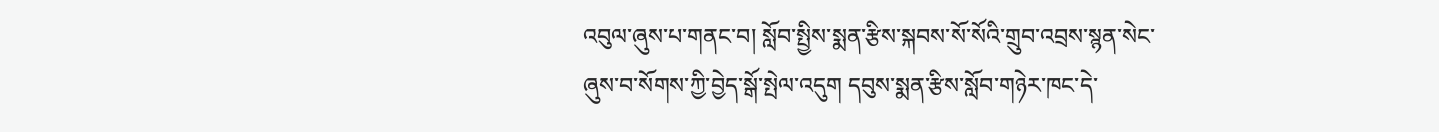འབུལ་ཞུས་པ་གནང་བ། སློབ་སྤྱིས་སྨན་རྩིས་སྐབས་སོ་སོའི་གྲུབ་འབྲས་སྙན་སེང་ཞུས་བ་སོགས་ཀྱི་བྱེད་སྒོ་སྤེལ་འདུག དབུས་སྨན་རྩིས་སློབ་གཉེར་ཁང་དེ་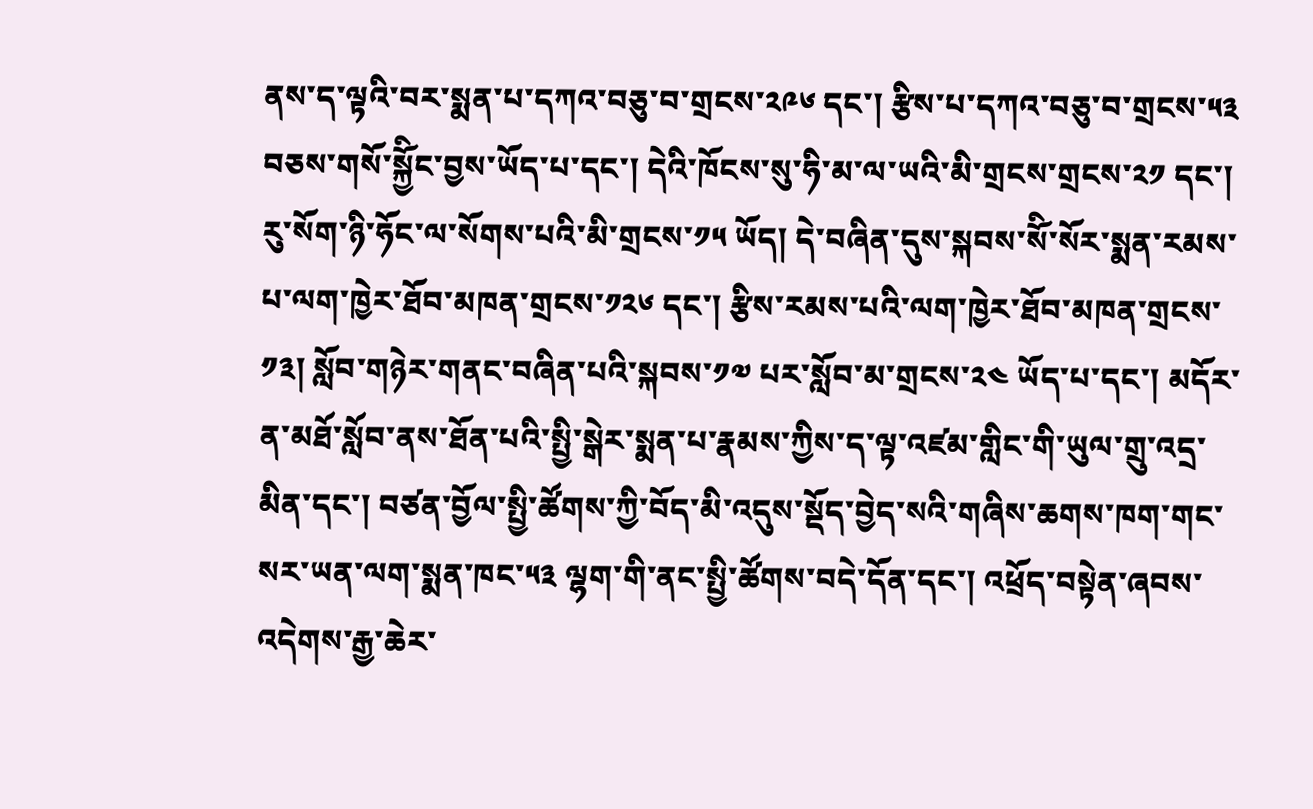ནས་ད་ལྟའི་བར་སྨན་པ་དཀའ་བཅུ་བ་གྲངས་༢༩༦ དང་། རྩིས་པ་དཀའ་བཅུ་བ་གྲངས་༥༣ བཅས་གསོ་སྐྱོིང་བྱས་ཡོད་པ་དང་། དེའི་ཁོངས་སུ་ཧི་མ་ལ་ཡའི་མི་གྲངས་གྲངས་༢༡ དང་། རུ་སོག་ཉི་ཧོང་ལ་སོགས་པའི་མི་གྲངས་༡༥ ཡོད། དེ་བཞིན་དུས་སྐབས་སོི་སོར་སྨན་རམས་པ་ལག་ཁྱེར་ཐོབ་མཁན་གྲངས་༡༢༦ དང་། རྩིས་རམས་པའི་ལག་ཁྱེར་ཐོབ་མཁན་གྲངས་༡༣། སློབ་གཉེར་གནང་བཞིན་པའི་སྐབས་༡༧ པར་སློབ་མ་གྲངས་༢༤ ཡོད་པ་དང་། མདོར་ན་མཐོ་སློབ་ནས་ཐོན་པའི་སྤྱི་སྒེར་སྨན་པ་རྣམས་ཀྱིས་ད་ལྟ་འཛམ་གླིང་གི་ཡུལ་གྲུ་འདྲ་མིན་དང་། བཙན་བྱོལ་སྤྱི་ཚོགས་ཀྱི་བོད་མི་འདུས་སྡོད་བྱེད་སའི་གཞིས་ཆགས་ཁག་གང་སར་ཡན་ལག་སྨན་ཁང་༥༣ ལྷག་གི་ནང་སྤྱི་ཚོགས་བདེ་དོན་དང་། འཕྲོད་བསྟེན་ཞབས་འདེགས་རྒྱ་ཆེར་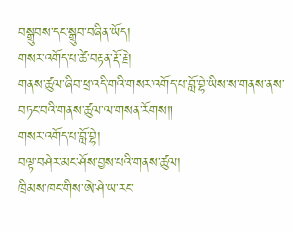བསྒྲུབས་དང་སྒྲུབ་བཞིན་ཡོད།
གསར་འགོད་པ་ཚེ་བརྟན་རྡོ་རྗེ།
གནས་ཚུལ་ཞིབ་ཕྲ་འདི་གའི་གསར་འགོད་པ་བློ་བྷེ་ཡིས་ས་གནས་ནས་བཏང་བའི་གནས་ཚུལ་ལ་གསན་རོགས༎
གསར་འགོད་པ་བློ་བྷེ།
བལྟ་བཤེར་མང་ཤོས་བྱས་པའི་གནས་ཚུལ།
ཁྲིམས་ཁང་གིས་ཨེ་ཤེ་ཡ་རང་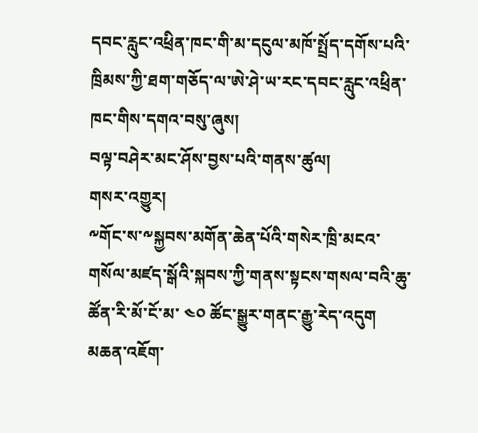དབང་རླུང་འཕྲིན་ཁང་གི་མ་དངུལ་མཁོ་སྤྲོད་དགོས་པའི་ཁྲིམས་ཀྱི་ཐག་གཅོད་ལ་ཨེ་ཤེ་ཡ་རང་དབང་རླུང་འཕྲིན་ཁང་གིས་དགའ་བསུ་ཞུས།
བལྟ་བཤེར་མང་ཤོས་བྱས་པའི་གནས་ཚུལ།
གསར་འགྱུར།
༸གོང་ས་༸སྐྱབས་མགོན་ཆེན་པོའི་གསེར་ཁྲི་མངའ་གསོལ་མཛད་སྒོའི་སྐབས་ཀྱི་གནས་སྟངས་གསལ་བའི་ཆུ་ཚོན་རི་མོ་ངོ་མ་ ༤༠ ཚོང་སྒྱུར་གནང་རྒྱུ་རེད་འདུག
མཆན་འཇོག་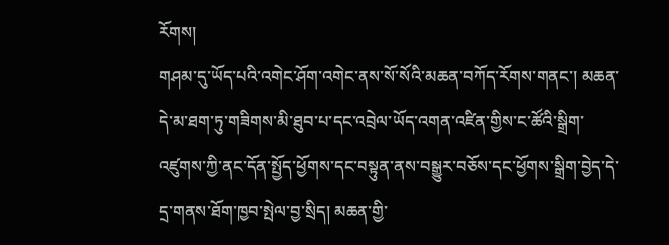རོགས།
གཤམ་དུ་ཡོད་པའི་འགེང་ཤོག་འགེང་ནས་སོ་སོའི་མཆན་བཀོད་རོགས་གནང་། མཆན་དེ་མ་ཐག་ཏུ་གཟིགས་མི་ཐུབ་པ་དང་འབྲེལ་ཡོད་འགན་འཛིན་གྱིས་ང་ཚོའི་སྒྲིག་འཛུགས་ཀྱི་ནང་དོན་སྤྱོད་ཕྱོགས་དང་བསྟུན་ནས་བསྒྱུར་བཅོས་དང་ཕྱོགས་སྒྲིག་བྱེད་དེ་དྲ་གནས་ཐོག་ཁྱབ་སྤེལ་བྱ་སྲིད། མཆན་གྱི་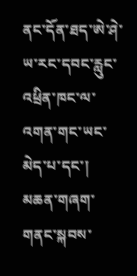ནང་དོན་ཐད་ཨེ་ཤེ་ཡ་རང་དབང་རླུང་འཕྲིན་ཁང་ལ་འགན་གང་ཡང་མེད་པ་དང་། མཆན་གཞག་གནང་སྐབས་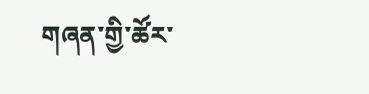གཞན་གྱི་ཚོར་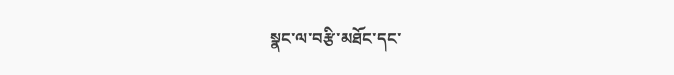སྣང་ལ་བརྩི་མཐོང་དང་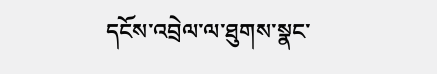དངོས་འབྲེལ་ལ་ཐུགས་སྣང་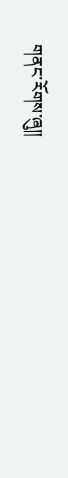གནང་རོགས་ཞུ༎